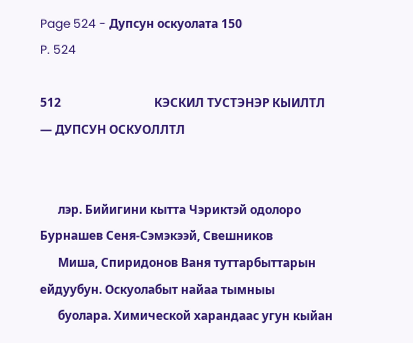Page 524 - Дупсун оскуолата 150
P. 524

512                               КЭСКИЛ ТУСТЭНЭР КЫИЛТЛ — ДУПСУН ОСКУОЛЛТЛ


      лэр. Бийигини кытта Чэриктэй одолоро Бурнашев Сеня-Сэмэкээй, Свешников
      Миша, Спиридонов Ваня туттарбыттарын ейдуубун. Оскуолабыт найаа тымныы
      буолара. Химической харандаас угун кыйан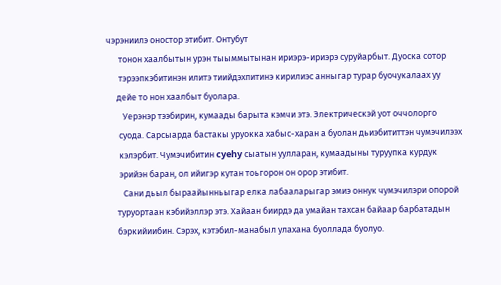чэрэниилэ оностор этибит. Онтубут
      тонон хаалбытын урэн тыыммытынан ириэрэ-ириэрэ суруйарбыт. Дуоска сотор
      тэрээпкэбитинэн илитэ тиийдэхпитинэ кирилиэс анныгар турар буочукалаах уу
     дейе то нон хаалбыт буолара.
        Уерэнэр тээбирин, кумаады барыта кэмчи этэ. Электрическэй уот оччолорго
      суода. Сарсыарда бастакы уруокка хабыс-харан а буолан дьиэбититтэн чумэчилээх
      кэлэрбит. Чумэчибитин cyehy сыатын уулларан, кумаадыны туруупка курдук
      эрийэн баран, ол ийигэр кутан тоьгорон он орор этибит.
        Сани дьыл быраайынньыгар елка лабааларыгар эмиэ оннук чумэчилэри опорой
     туруортаан кэбийэллэр этэ. Хайаан биирдэ да умайан тахсан байаар барбатадын
     бэркийиибин. Сэрэх, кэтэбил-манабыл улахана буоллада буолуо.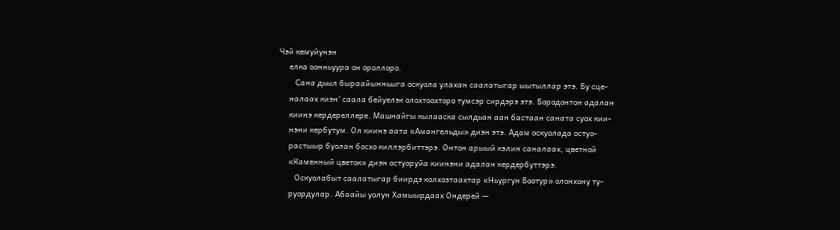Чэй кемуйунэн
     елка оонньуура он ороллоро.
        Сана дьыл быраайынньыга оскуола улахан саалатыгар ыытыллар этэ. Бу сце-
     налаах киэн' саала бейуелэк олохтоохторо тумсэр сирдэрэ этэ. Бородонтон адалан
     киинэ кердереллере. Машнайгы кылааска сылдьан аан бастаан саната суох кии-
     нэни кербутум. Ол киинэ аата «Амангельды» диэн этэ. Адам оскуолада остуо-
     растыыр буолан босхо киллэрбиттэрэ. Онтон арыый кэлин саналаах, цветной
     «Каменный цветок» диэн остуоруйа киинэни адалан кердербуттэрэ.
        Оскуолабыт саалатыгар биирдэ колхозтаахтар «Ньургун Боотур» олонхону ту-
     руордулар. Абаайы уолун Хамыырдаах Ондерей —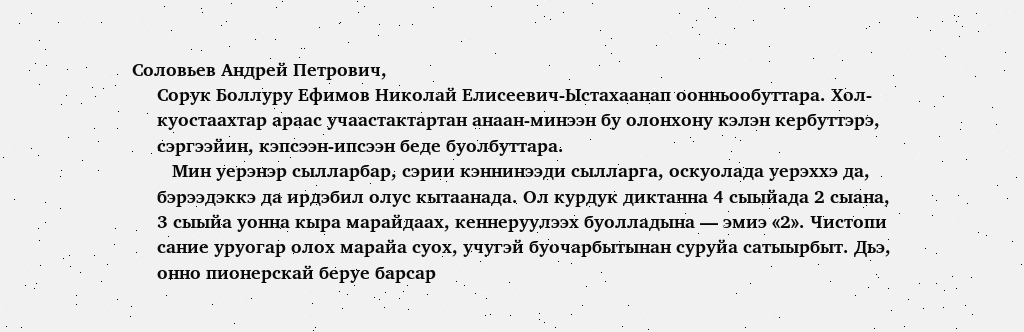Соловьев Андрей Петрович,
     Сорук Боллуру Ефимов Николай Елисеевич-Ыстахаанап оонньообуттара. Хол-
     куостаахтар араас учаастактартан анаан-минээн бу олонхону кэлэн кербуттэрэ,
     сэргээйин, кэпсээн-ипсээн беде буолбуттара.
        Мин уерэнэр сылларбар, сэрии кэннинээди сылларга, оскуолада уерэххэ да,
     бэрээдэккэ да ирдэбил олус кытаанада. Ол курдук диктанна 4 сыыйада 2 сыана,
     3 сыыйа уонна кыра марайдаах, кеннеруулээх буолладына — эмиэ «2». Чистопи
     сание уруогар олох марайа суох, учугэй буочарбытынан суруйа сатыырбыт. Дьэ,
     онно пионерскай беруе барсар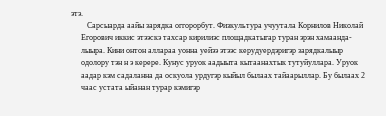этэ.
        Сарсыарда аайы зарядка оггорорбут. Физкультура учуутала Корнилов Николай
     Егорович иккис этээскэ тахсар кирилиэс площадкатыгар туран эрэн хамаанда-
     лыыра. Кини онтон аллараа уонна уейээ этээс керудуердэригэр зарядкалыыр
     одолору тэн н э керере. Кунус уруок аадыыта кытаанахтык тутуйуллара. Уруок
     аадар кэм садаланна да оскуола урдугэр кыйыл былаах тайаарыллар. Бу былаах 2
     чаас устата ыйанан турар кэмигэр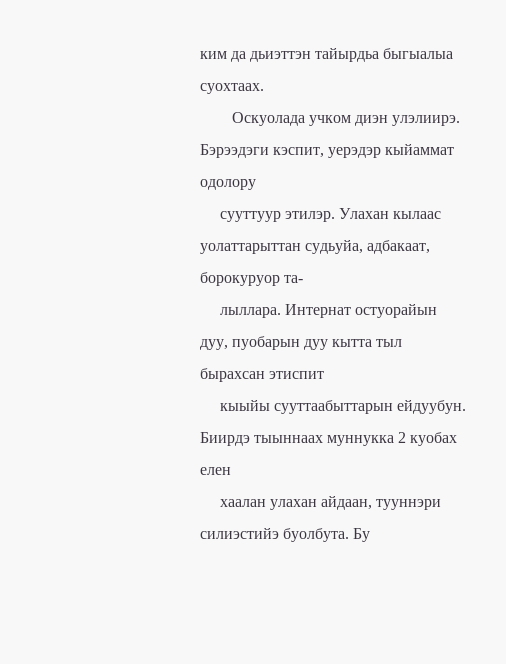ким да дьиэттэн тайырдьа быгыалыа суохтаах.
        Оскуолада учком диэн улэлиирэ. Бэрээдэги кэспит, уерэдэр кыйаммат одолору
     сууттуур этилэр. Улахан кылаас уолаттарыттан судьуйа, адбакаат, борокуруор та-
     лыллара. Интернат остуорайын дуу, пуобарын дуу кытта тыл бырахсан этиспит
     кыыйы сууттаабыттарын ейдуубун. Биирдэ тыыннаах муннукка 2 куобах елен
     хаалан улахан айдаан, тууннэри силиэстийэ буолбута. Бу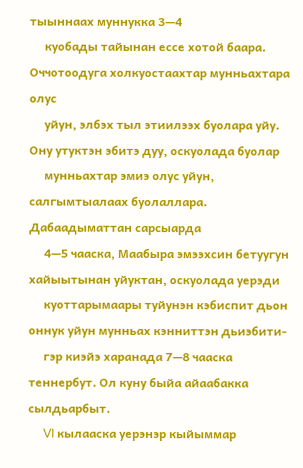тыыннаах муннукка 3—4
     куобады тайынан ессе хотой баара. Оччотоодуга холкуостаахтар мунньахтара олус
     уйун, элбэх тыл этиилээх буолара уйу. Ону утуктэн эбитэ дуу, оскуолада буолар
     мунньахтар эмиэ олус уйун, салгымтыалаах буолаллара. Дабаадыматтан сарсыарда
     4—5 чааска, Маабыра эмээхсин бетуугун хайыытынан уйуктан, оскуолада уерэди
     куоттарымаары туйунэн кэбиспит дьон оннук уйун мунньах кэнниттэн дьиэбити-
     гэр киэйэ харанада 7—8 чааска теннербут. Ол куну быйа айаабакка сылдьарбыт.
     VI кылааска уерэнэр кыйыммар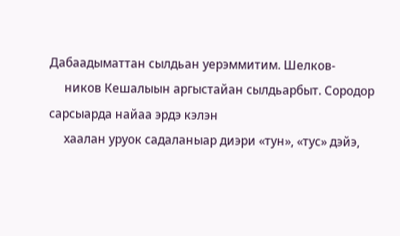Дабаадыматтан сылдьан уерэммитим. Шелков-
     ников Кешалыын аргыстайан сылдьарбыт. Сородор сарсыарда найаа эрдэ кэлэн
     хаалан уруок садаланыар диэри «тун», «тус» дэйэ,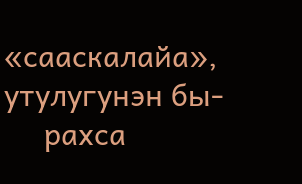«сааскалайа», утулугунэн бы-
     рахса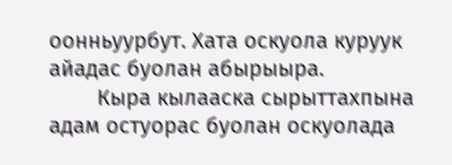оонньуурбут. Хата оскуола куруук айадас буолан абырыыра.
        Кыра кылааска сырыттахпына адам остуорас буолан оскуолада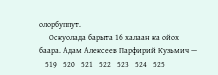олорбуппут.
     Оскуолада барыта 16 халаан ка ойох баара. Адам Алексеев Парфирий Кузьмич —
   519   520   521   522   523   524   525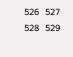526   527   528   529